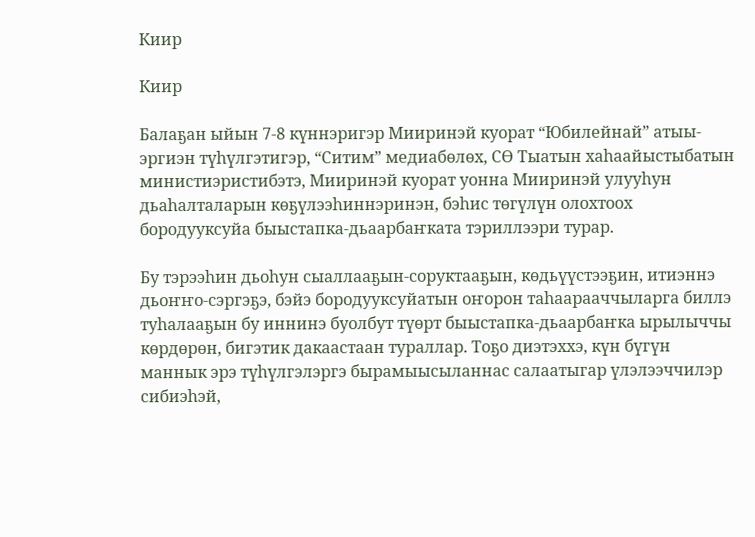Киир

Киир

Балаҕан ыйын 7-8 күннэригэр Мииринэй куорат “Юбилейнай” атыы-эргиэн түһүлгэтигэр, “Ситим” медиабөлөх, СӨ Тыатын хаһаайыстыбатын министиэристибэтэ, Мииринэй куорат уонна Мииринэй улууһун дьаһалталарын көҕүлээһиннэринэн, бэһис төгүлүн олохтоох бородууксуйа быыстапка-дьаарбаҥката тэриллээри турар.

Бу тэрээһин дьоһун сыаллааҕын-соруктааҕын, көдьүүстээҕин, итиэннэ дьоҥҥо-сэргэҕэ, бэйэ бородууксуйатын оҥорон таһаарааччыларга биллэ туһалааҕын бу иннинэ буолбут түөрт быыстапка-дьаарбаҥка ырылыччы көрдөрөн, бигэтик дакаастаан тураллар. Тоҕо диэтэххэ, күн бүгүн маннык эрэ түһүлгэлэргэ бырамыысыланнас салаатыгар үлэлээччилэр сибиэһэй,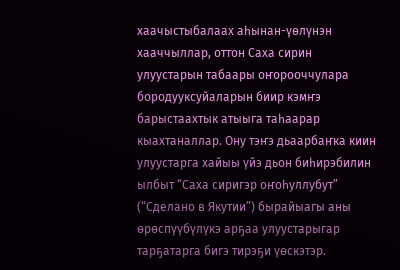хаачыстыбалаах аһынан-үөлүнэн хааччыллар, оттон Саха сирин улуустарын табаары оҥорооччулара бородууксуйаларын биир кэмҥэ барыстаахтык атыыга таһаарар кыахтаналлар. Ону тэҥэ дьаарбаҥка киин улуустарга хайыы үйэ дьон биһирэбилин ылбыт “Саха сиригэр оҥоһуллубут” (“Сделано в Якутии”) бырайыагы аны өрөспүүбүлүкэ арҕаа улуустарыгар тарҕатарга бигэ тирэҕи үөскэтэр.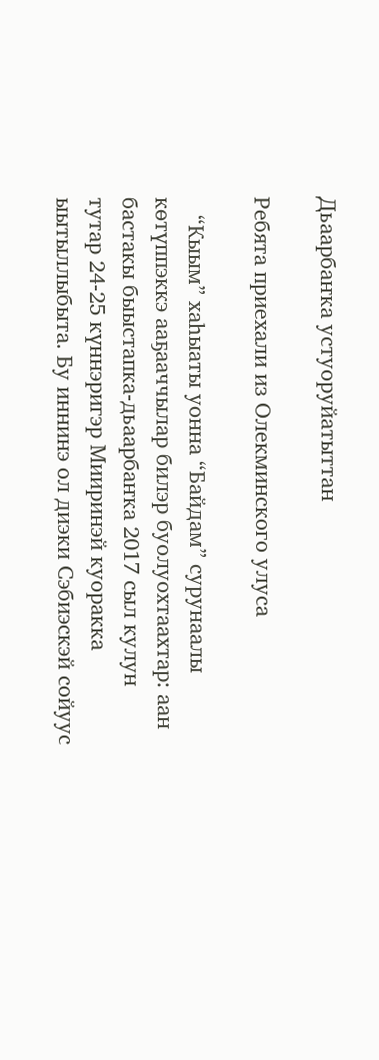Дьаарбаҥка устуоруйатыттан

Ребята приехали из Олекминского улуса

   “Кыым” хаһыаты уонна “Байдам” сурунаалы көтүппэккэ ааҕааччылар билэр буолуохтаахтар: аан бастакы быыстапка-дьаарбаҥка 2017 сыл кулун тутар 24-25 күннэригэр Мииринэй куоракка ыытыллыбыта. Бу иннинэ ол диэки Сэбиэскэй сойуус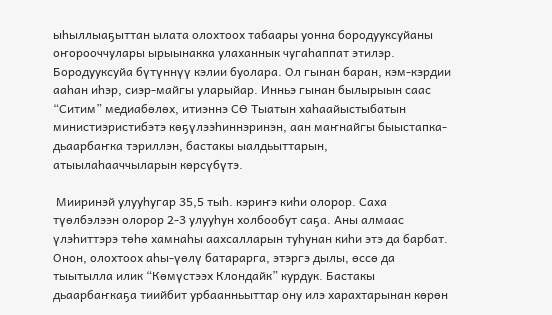ыһыллыаҕыттан ылата олохтоох табаары уонна бородууксуйаны оҥорооччулары ырыынакка улаханнык чугаһаппат этилэр. Бородууксуйа бүтүннүү кэлии буолара. Ол гынан баран, кэм-кэрдии ааһан иһэр, сиэр-майгы уларыйар. Инньэ гынан былырыын саас “Ситим” медиабөлөх, итиэннэ СӨ Тыатын хаһаайыстыбатын министиэристибэтэ көҕүлээһиннэринэн, аан маҥнайгы быыстапка-дьаарбаҥка тэриллэн, бастакы ыалдьыттарын, атыылаһааччыларын көрсүбүтэ.

 Мииринэй улууһугар 35,5 тыһ. кэриҥэ киһи олорор. Саха түөлбэлээн олорор 2-3 улууһун холбообут саҕа. Аны алмаас үлэһиттэрэ төһө хамнаһы аахсалларын туһунан киһи этэ да барбат. Онон, олохтоох аһы-үөлү батарарга, этэргэ дылы, өссө да тыытылла илик “Көмүстээх Клондайк” курдук. Бастакы дьаарбаҥкаҕа тиийбит урбаанньыттар ону илэ харахтарынан көрөн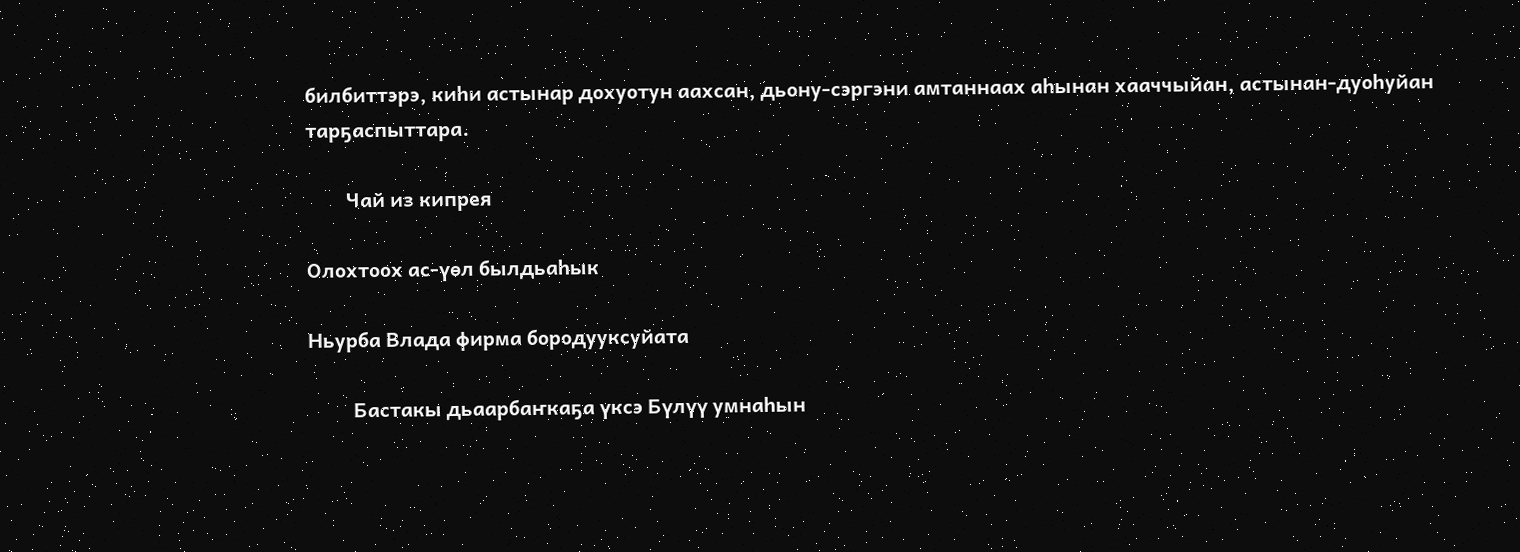билбиттэрэ, киһи астынар дохуотун аахсан, дьону-сэргэни амтаннаах аһынан хааччыйан, астынан-дуоһуйан тарҕаспыттара.

        Чай из кипрея

Олохтоох ас-үөл былдьаһык

Ньурба Влада фирма бородууксуйата

         Бастакы дьаарбаҥкаҕа үксэ Бүлүү умнаһын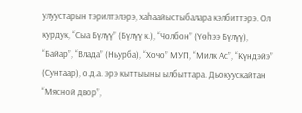улуустарын тэрилтэлэрэ, хаһаайыстыбалара кэлбиттэрэ. Ол курдук, “Сыа Бүлүү” (Бүлүү к.), “Чолбон” (Үөһээ Бүлүү), “Байар”, “Влада” (Ньурба), “Хочо” МУП, “Милк Ас”, “Күндэйэ” (Сунтаар), о.д.а. эрэ кыттыыны ылбыттара. Дьокуускайтан “Мясной двор”,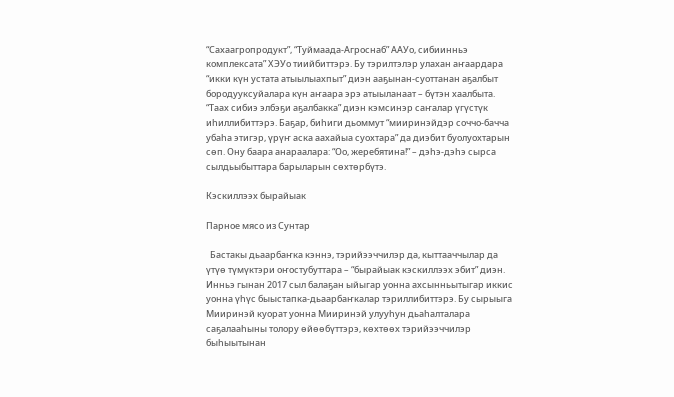“Сахаагропродукт”, “Туймаада-Агроснаб” ААУо, сибиинньэ комплексата” ХЭУо тиийбиттэрэ. Бу тэрилтэлэр улахан аҥаардара “икки күн устата атыылыахпыт” диэн ааҕынан-суоттанан аҕалбыт бородууксуйалара күн аҥаара эрэ атыыланаат – бүтэн хаалбыта. “Таах сибиэ элбэҕи аҕалбакка” диэн кэмсинэр саҥалар үгүстүк иһиллибиттэрэ. Баҕар, биһиги дьоммут “мииринэйдэр соччо-бачча убаһа этигэр, үрүҥ аска аахайыа суохтара” да диэбит буолуохтарын сөп. Ону баара анараалара: “Оо, жеребятина!” – дэһэ-дэһэ сырса сылдьыбыттара барыларын сөхтөрбүтэ.

Кэскиллээх бырайыак

Парное мясо из Сунтар

  Бастакы дьаарбаҥка кэннэ, тэрийээччилэр да, кыттааччылар да үтүө түмүктэри оҥостубуттара – “бырайыак кэскиллээх эбит” диэн. Инньэ гынан 2017 сыл балаҕан ыйыгар уонна ахсынньытыгар иккис уонна үһүс быыстапка-дьаарбаҥкалар тэриллибиттэрэ. Бу сырыыга Мииринэй куорат уонна Мииринэй улууһун дьаһалталара саҕалааһыны толору өйөөбүттэрэ, көхтөөх тэрийээччилэр быһыытынан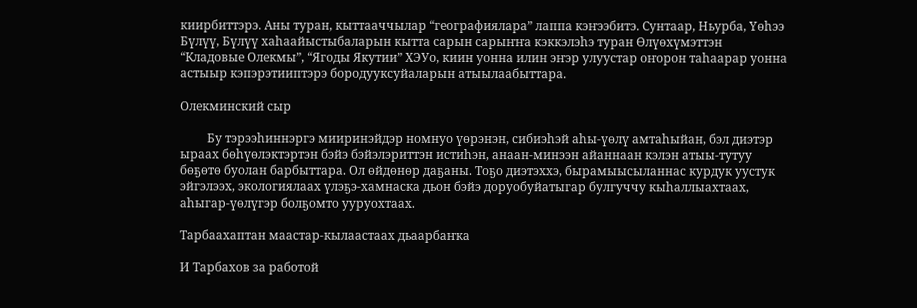киирбиттэрэ. Аны туран, кыттааччылар “географиялара” лаппа кэҥээбитэ. Сунтаар, Ньурба, Үөһээ Бүлүү, Бүлүү хаһаайыстыбаларын кытта сарын сарыҥҥа кэккэлэһэ туран Өлүөхүмэттэн “Кладовые Олекмы”, “Ягоды Якутии” ХЭУо, киин уонна илин эҥэр улуустар оҥорон таһаарар уонна астыыр кэпэрэтииптэрэ бородууксуйаларын атыылаабыттара.

Олекминский сыр

         Бу тэрээһиннэргэ мииринэйдэр номнуо үөрэнэн, сибиэһэй аһы-үөлү амтаһыйан, бэл диэтэр ыраах бөһүөлэктэртэн бэйэ бэйэлэриттэн истиһэн, анаан-минээн айаннаан кэлэн атыы-тутуу бөҕөтө буолан барбыттара. Ол өйдөнөр даҕаны. Тоҕо диэтэххэ, бырамыысыланнас курдук уустук эйгэлээх, экологиялаах үлэҕэ-хамнаска дьон бэйэ доруобуйатыгар булгуччу кыһаллыахтаах, аһыгар-үөлүгэр болҕомто ууруохтаах.

Тарбаахаптан маастар-кылаастаах дьаарбаҥка

И Тарбахов за работой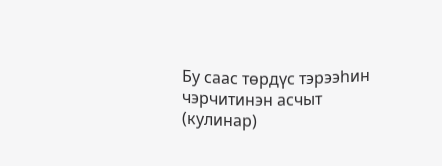Бу саас төрдүс тэрээһин чэрчитинэн асчыт (кулинар)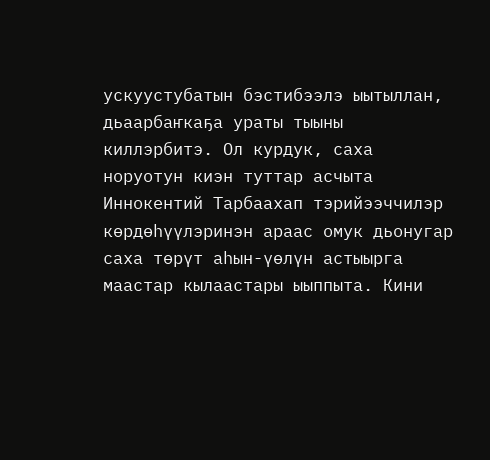ускуустубатын бэстибээлэ ыытыллан, дьаарбаҥкаҕа ураты тыыны киллэрбитэ. Ол курдук, саха норуотун киэн туттар асчыта Иннокентий Тарбаахап тэрийээччилэр көрдөһүүлэринэн араас омук дьонугар саха төрүт аһын-үөлүн астыырга маастар кылаастары ыыппыта. Кини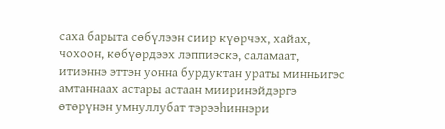саха барыта сөбүлээн сиир күөрчэх, хайах, чохоон, көбүөрдээх лэппиэскэ, саламаат, итиэннэ эттэн уонна бурдуктан ураты минньигэс амтаннаах астары астаан мииринэйдэргэ өтөрүнэн умнуллубат тэрээһиннэри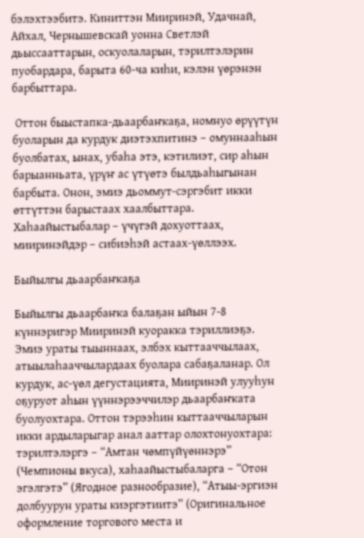бэлэхтээбитэ. Киниттэн Мииринэй, Удачнай, Айхал, Чернышевскай уонна Светлэй дьыссааттарын, оскуолаларын, тэрилтэлэрин пуобардара, барыта 60-ча киһи, кэлэн үөрэнэн барбыттара.

 Оттон быыстапка-дьаарбаҥкаҕа, номнуо өрүүтүн буоларын да курдук диэтэхпитинэ – омуннааһын буолбатах, ынах, убаһа этэ, кэтилиэт, сир аһын барыанньата, үрүҥ ас үтүөтэ былдьаһыгынан барбыта. Онон, эмиэ дьоммут-сэргэбит икки өттүттэн барыстаах хаалбыттара. Хаһаайыстыбалар – үчүгэй дохуоттаах, мииринэйдэр – сибиэһэй астаах-үөллээх.

Быйылгы дьаарбаҥкаҕа

Быйылгы дьаарбаҥка балаҕан ыйын 7-8 күннэригэр Мииринэй куоракка тэриллиэҕэ. Эмиэ ураты тыыннаах, элбэх кыттааччылаах, атыылаһааччылардаах буолара сабаҕаланар. Ол курдук, ас-үөл дегустацията, Мииринэй улууһун оҕуруот аһын үүннэрээччилэр дьаарбаҥката буолуохтара. Оттон тэрээһин кыттааччыларын икки ардыларыгар анал ааттар олохтонуохтара: тэрилтэлэргэ – “Амтан чөмпүйүөннэрэ” (Чемпионы вкуса), хаһаайыстыбаларга – “Отон эгэлгэтэ” (Ягодное разнообразие), “Атыы-эргиэн долбуурун ураты киэргэтиитэ” (Оригинальное оформление торгового места и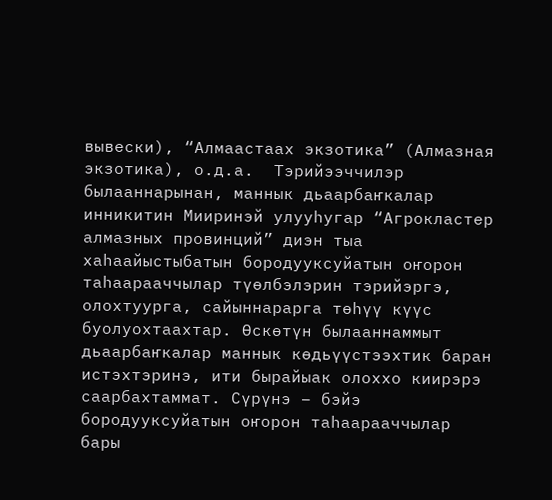вывески), “Алмаастаах экзотика” (Алмазная экзотика), о.д.а.  Тэрийээччилэр былааннарынан, маннык дьаарбаҥкалар инникитин Мииринэй улууһугар “Агрокластер алмазных провинций” диэн тыа хаһаайыстыбатын бородууксуйатын оҥорон таһаарааччылар түөлбэлэрин тэрийэргэ, олохтуурга, сайыннарарга төһүү күүс буолуохтаахтар. Өскөтүн былааннаммыт дьаарбаҥкалар маннык көдьүүстээхтик баран истэхтэринэ, ити бырайыак олоххо киирэрэ саарбахтаммат. Сүрүнэ – бэйэ бородууксуйатын оҥорон таһаарааччылар бары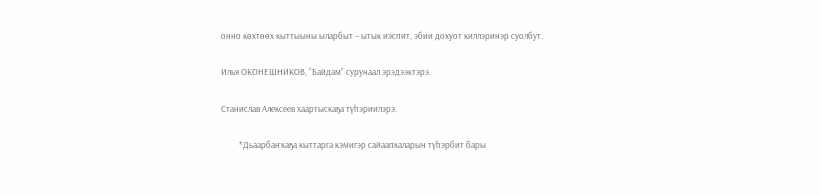онно көхтөөх кыттыыны ыларбыт – ытык иэспит, эбии дохуот киллэринэр суолбут.

Илья ОКОНЕШНИКОВ, “Байдам” сурунаал эрэдээктэрэ.

Станислав Алексеев хаартыскаҕа түһэриилэрэ.

         *Дьаарбаҥкаҕа кыттарга кэмигэр сайаапкаларын түһэрбит бары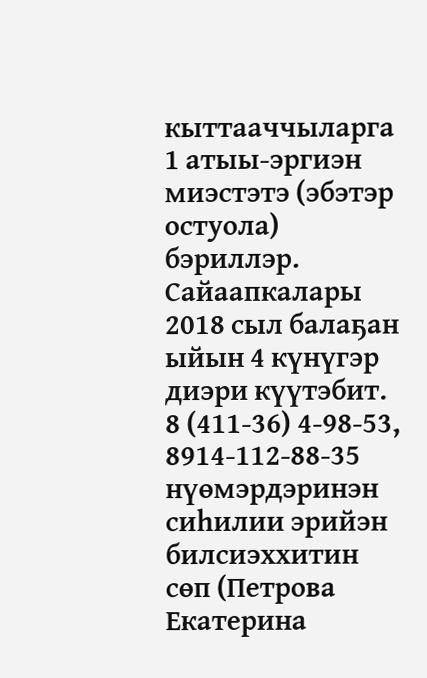кыттааччыларга 1 атыы-эргиэн миэстэтэ (эбэтэр остуола) бэриллэр. Сайаапкалары 2018 сыл балаҕан ыйын 4 күнүгэр диэри күүтэбит. 8 (411-36) 4-98-53, 8914-112-88-35 нүөмэрдэринэн сиһилии эрийэн билсиэххитин сөп (Петрова Екатерина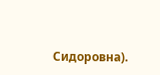Сидоровна).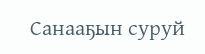Санааҕын суруй